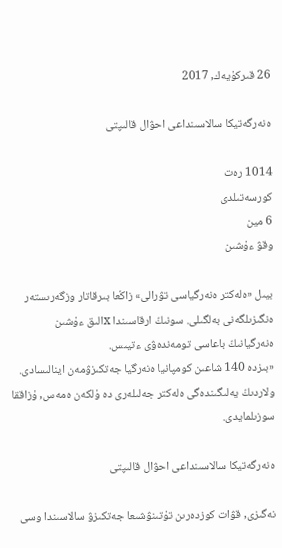26 قىركۇيەك, 2017

ەنەرگەتيكا سالاسىنداعى احۋال قالىپتى

1014 رەت
كورسەتىلدى
6 مين
وقۋ ءۇشىن

بيىل «ەلەكتر ەنەرگياسى تۋرالى» زاڭعا بىرقاتار وزگەرىستەر ەنگىزىلگەنى بەلگىلى. سونىڭ ارقاسىندا xالىق ءۇشىن ەنەرگيانىڭ باعاسى تومەندەۋى ءتيىس.
«بىزدە 140 شاعىن كومپانيا ەنەرگيا جەتكىزۋمەن اينالىسادى. ولاردىڭ يەلىگىندەگى ەلەكتر جەلىلەرى دە ۇلكەن ەمەس, ۇزاققا سوزىلمايدى.

ەنەرگەتيكا سالاسىنداعى احۋال قالىپتى

نەگىزى, قۋات كوزدەرىن تۇتىنۋشىعا جەتكىزۋ سالاسىندا وسى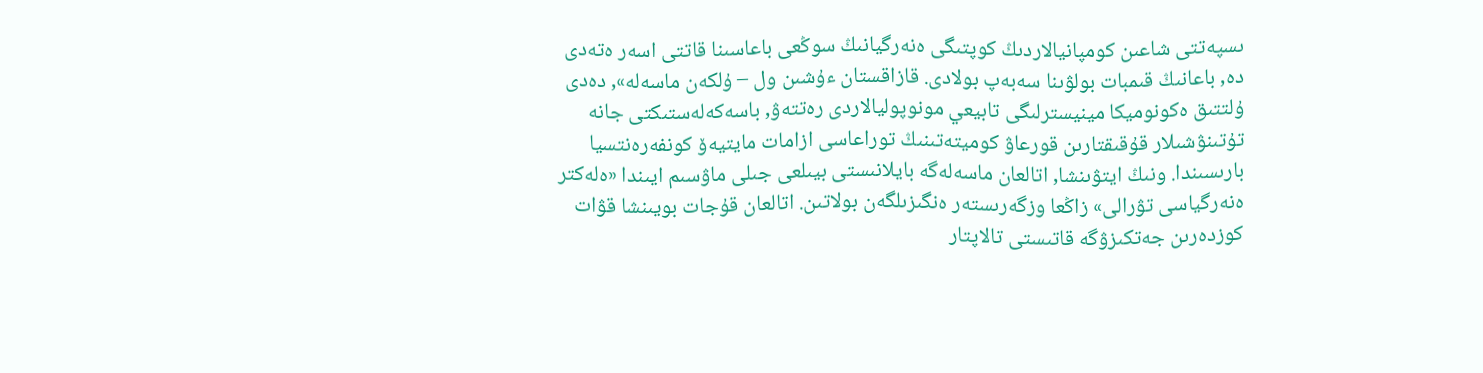ىسپەتتى شاعىن كومپانيالاردىڭ كوپتىگى ەنەرگيانىڭ سوڭعى باعاسىنا قاتتى اسەر ەتەدى دە, باعانىڭ قىمبات بولۋىنا سەبەپ بولادى. قازاقستان ءۇشىن ول – ۇلكەن ماسەلە», دەدى ۇلتتىق ەكونوميكا مينيسترلىگى تابيعي مونوپوليالاردى رەتتەۋ, باسەكەلەستىكتى جانە تۇتىنۋشىلار قۇقىقتارىن قورعاۋ كوميتەتىنىڭ توراعاسى ازامات مايتيەۆ كونفەرەنتسيا بارىسىندا. ونىڭ ايتۋىنشا, اتالعان ماسەلەگە بايلانىستى بيىلعى جىلى ماۋسىم ايىندا «ەلەكتر ەنەرگياسى تۋرالى» زاڭعا وزگەرىستەر ەنگىزىلگەن بولاتىن. اتالعان قۇجات بويىنشا قۋات كوزدەرىن جەتكىزۋگە قاتىستى تالاپتار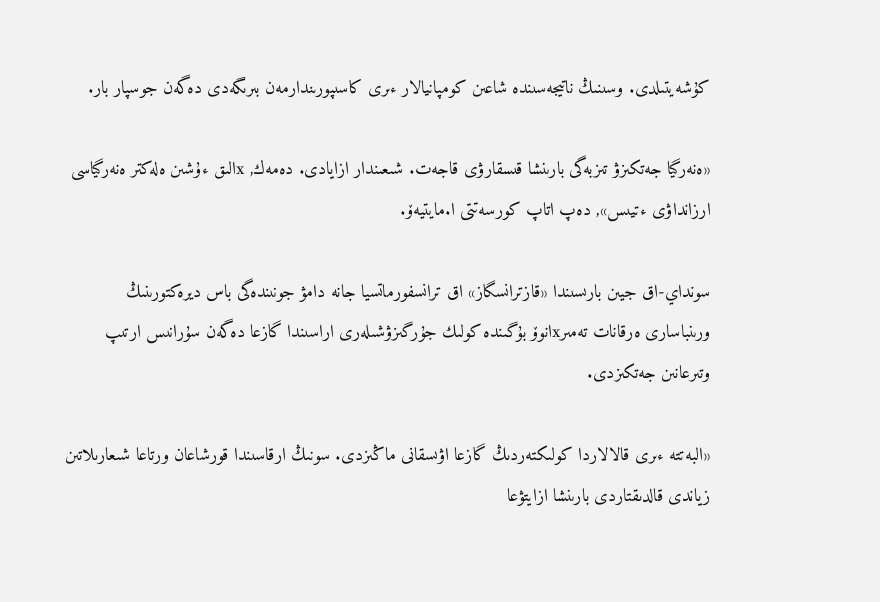كۇشەيتىلدى. وسىنىڭ ناتيجەسىندە شاعىن كومپانيالار ءىرى كاسىپورىندارمەن بىرىگەدى دەگەن جوسپار بار.

«ەنەرگيا جەتكىزۋ تىزبەگى بارىنشا قىسقارۋى قاجەت. شىعىندار ازايادى. دەمەك, xالىق ءۇشىن ەلەكتر ەنەرگياسى ارزانداۋى ءتيىس», دەپ اتاپ كورسەتتى ا.مايتيەۆ.

سونداي-اق جيىن بارىسىندا «قازترانسگاز» اق ترانسفورماتسيا جانە دامۋ جونىندەگى باس ديرەكتورىنىڭ ورىنباسارى ەرقانات تەمىرxانوۆ بۇگىندە كولىك جۇرگىزۋشىلەرى اراسىندا گازعا دەگەن سۇرانىس ارتىپ وتىرعانىن جەتكىزدى.

«البەتتە ءىرى قالالاردا كولىكتەردىڭ گازعا اۋىسقانى ماڭىزدى. سونىڭ ارقاسىندا قورشاعان ورتاعا شىعارىلاتىن زياندى قالدىقتاردى بارىنشا ازايتۋعا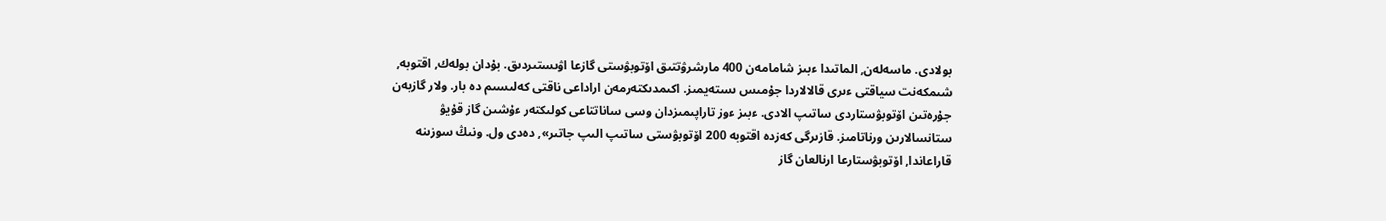بولادى. ماسەلەن, الماتىدا ءبىز شامامەن 400 مارشرۋتتىق اۆتوبۋستى گازعا اۋىستىردىق. بۇدان بولەك, اقتوبە, شىمكەنت سياقتى ءىرى قالالاردا جۇمىس ىستەيمىز. اكىمدىكتەرمەن اراداعى ناقتى كەلىسىم دە بار. ولار گازبەن جۇرەتىن اۆتوبۋستاردى ساتىپ الادى. ءبىز ءوز تاراپىمىزدان وسى ساناتتاعى كولىكتەر ءۇشىن گاز قۇيۋ ستانسالارىن ورناتامىز. قازىرگى كەزدە اقتوبە 200 اۆتوبۋستى ساتىپ الىپ جاتىر», دەدى ول. ونىڭ سوزىنە قاراعاندا, اۆتوبۋستارعا ارنالعان گاز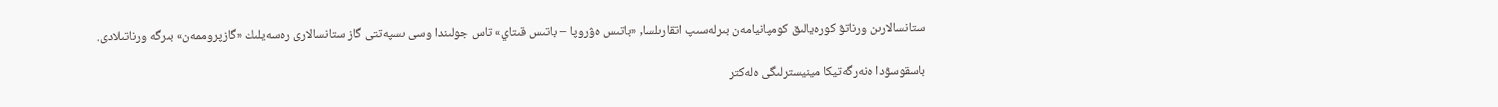ستانسالارىن ورناتۋ كورەيالىق كومپانيامەن بىرلەسىپ اتقارىلسا, «باتىس ەۋروپا – باتىس قىتاي» تاس جولىندا وسى ىسپەتتى گاز ستانسالارى رەسەيلىك «گازپروممەن» بىرگە ورناتىلادى.

باسقوسۋدا ەنەرگەتيكا مينيسترلىگى ەلەكتر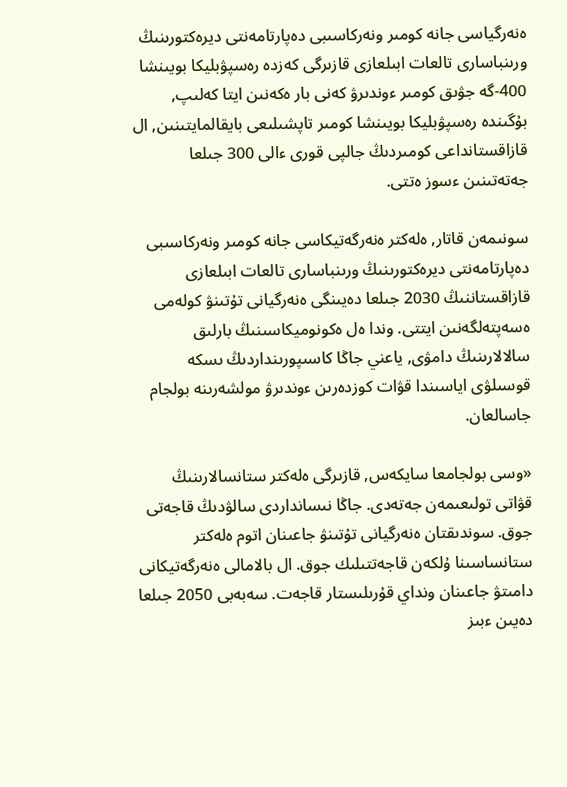ەنەرگياسى جانە كومىر ونەركاسىبى دەپارتامەنتى ديرەكتورىنىڭ ورىنباسارى تالعات ابىلعازى قازىرگى كەزدە رەسپۋبليكا بويىنشا 400-گە جۋىق كومىر ءوندىرۋ كەنى بار ەكەنىن ايتا كەلىپ, بۇگىندە رەسپۋبليكا بويىنشا كومىر تاپشىلىعى بايقالمايتىنىن, ال قازاقستانداعى كومىردىڭ جالپى قورى ءالى 300 جىلعا جەتەتىنىن ءسوز ەتتى.

سونىمەن قاتار, ەلەكتر ەنەرگەتيكاسى جانە كومىر ونەركاسىبى دەپارتامەنتى ديرەكتورىنىڭ ورىنباسارى تالعات ابىلعازى قازاقستاننىڭ 2030 جىلعا دەيىنگى ەنەرگيانى تۇتىنۋ كولەمى ەسەپتەلگەنىن ايتتى. وندا ەل ەكونوميكاسىنىڭ بارلىق سالالارىنىڭ دامۋى, ياعني جاڭا كاسىپورىنداردىڭ ىسكە قوسىلۋى اياسىندا قۋات كوزدەرىن ءوندىرۋ مولشەرىنە بولجام جاسالعان.

«وسى بولجامعا سايكەس, قازىرگى ەلەكتر ستانسالارىنىڭ قۋاتى تولىعىمەن جەتەدى. جاڭا نىسانداردى سالۋدىڭ قاجەتى جوق. سوندىقتان ەنەرگيانى تۇتىنۋ جاعىنان اتوم ەلەكتر ستانساسىنا ۇلكەن قاجەتتىلىك جوق. ال بالامالى ەنەرگەتيكانى دامىتۋ جاعىنان ونداي قۇرىلىستار قاجەت. سەبەبى 2050 جىلعا دەيىن ءبىز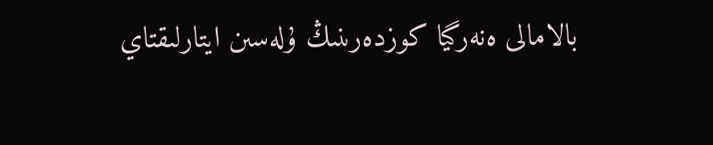بالامالى ەنەرگيا كوزدەرىنىڭ ۇلەسىن ايتارلىقتاي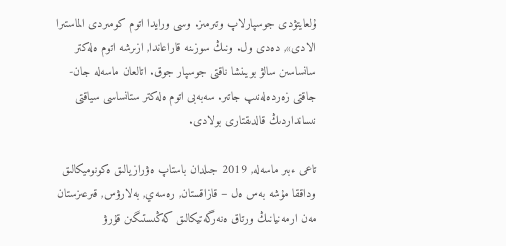ۇلعايتۋدى جوسپارلاپ وتىرمىز. وسى ورايدا اتوم كومىردى الماستىرا الادى», دەدى ول. ونىڭ سوزىنە قاراعاندا, ازىرشە اتوم ەلەكتر سانساسىن سالۋ بويىنشا ناقتى جوسپار جوق. اتالعان ماسەلە جان-جاقتى زەردەلەنىپ جاتىر. سەبەبى اتوم ەلەكتر ستانساسى سياقتى نىسانداردىڭ قالدىقتارى بولادى.

تاعى ءبىر ماسەلە, 2019 جىلدان باستاپ ەۋرازيالىق ەكونوميكالىق وداققا مۇشە بەس ەل – قازاقستان, رەسەي, بەلارۋس, قىرعىزستان مەن ارمەنيانىڭ ورتاق ەنەرگەتيكالىق كەڭىستىگىن قۇرۋ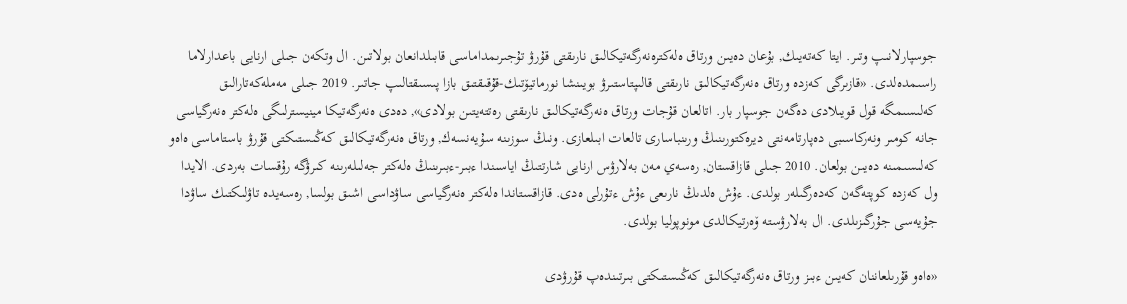جوسپارلانىپ وتىر. ايتا كەتەيىك, بۇعان دەيىن ورتاق ەلەكترەنەرگەتيكالىق نارىقتى قۇرۋ تۇجىرىمداماسى قابىلدانعان بولاتىن. ال وتكەن جىلى ارنايى باعدارلاما راسىمدەلدى. «قازىرگى كەزدە ورتاق ەنەرگەتيكالىق نارىقتى قالىپتاستىرۋ بويىنشا نورماتيۆتىك-قۇقىقتىق بازا پىسىقتالىپ جاتىر. 2019 جىلى مەملەكەتارالىق كەلىسىمگە قول قويىلادى دەگەن جوسپار بار. اتالعان قۇجات ورتاق ەنەرگەتيكالىق نارىقتى رەتتەيتىن بولادى», دەدى ەنەرگەتيكا مينيسترلىگى ەلەكتر ەنەرگياسى جانە كومىر ونەركاسىبى دەپارتامەنتى ديرەكتورىنىڭ ورىنباسارى تالعات ابىلعازى. ونىڭ سوزىنە سۇيەنسەك, ورتاق ەنەرگەتيكالىق كەڭىستىكتى قۇرۋ باستاماسى ەاەو كەلىسىمىنە دەيىن بولعان. 2010 جىلى قازاقستان, رەسەي مەن بەلارۋس ارنايى شارتتىڭ اياسىندا ءبىر-ءبىرىنىڭ ەلەكتر جەلىلەرىنە كىرۋگە رۇقسات بەردى. الايدا ول كەزدە كوپتەگەن كەدەرگىلەر بولدى. ءۇش ەلدىڭ نارىعى ءۇش ءتۇرلى ەدى. قازاقستاندا ەلەكتر ەنەرگياسى ساۋداسى اشىق بولسا, رەسەيدە تاۋلىكتىك ساۋدا جۇيەسى جۇرگىزىلدى. ال بەلارۋستە ۆەرتيكالدى مونوپوليا بولدى.

«ەاەو قۇرىلعاننان كەيىن ءبىز ورتاق ەنەرگەتيكالىق كەڭىستىكتى بىرتىندەپ قۇرۋدى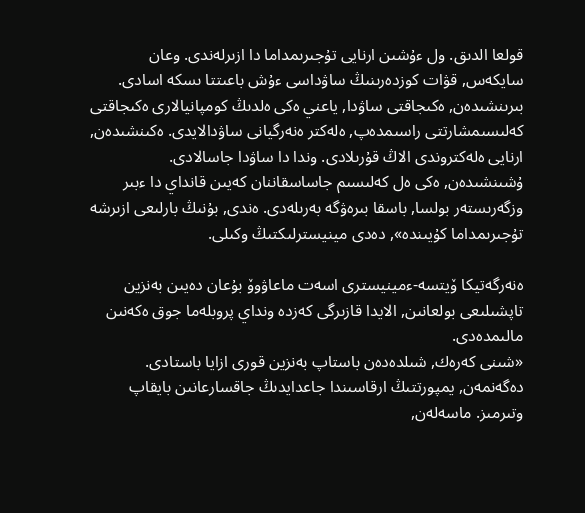قولعا الدىق. ول ءۇشىن ارنايى تۇجىرىمداما دا ازىرلەندى. وعان سايكەس, قۋات كوزدەرىنىڭ ساۋداسى ءۇش باعىتتا ىسكە اسادى. بىرىنشىدەن, ەكىجاقتى ساۋدا, ياعني ەكى ەلدىڭ كومپانيالارى ەكىجاقتى كەلىسىمشارتتى راسىمدەپ, ەلەكتر ەنەرگيانى ساۋدالايدى. ەكىنشىدەن, ارنايى ەلەكتروندى الاڭ قۇرىلادى. وندا دا ساۋدا جاسالادى. ۇشىنشىدەن, ەكى ەل كەلىسىم جاساسقاننان كەيىن قانداي دا ءبىر وزگەرىستەر بولسا, باسقا بىرەۋگە بەرىلەدى. ەندى, بۇنىڭ بارلىعى ازىرشە تۇجىرىمداما كۇيىندە», دەدى مينيسترلىكتىڭ وكىلى.

ەنەرگەتيكا ۆيتسە-ءمينيسترى اسەت ماعاۋوۆ بۇعان دەيىن بەنزين تاپشىلىعى بولعانىن, الايدا قازىرگى كەزدە ونداي پروبلەما جوق ەكەنىن مالىمدەدى.
«شىنى كەرەك, شىلدەدەن باستاپ بەنزين قورى ازايا باستادى. دەگەنمەن, يمپورتتىڭ ارقاسىندا جاعدايدىڭ جاقسارعانىن بايقاپ وتىرمىز. ماسەلەن,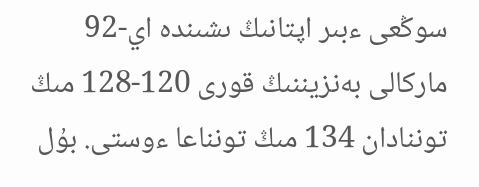سوڭعى ءبىر اپتانىڭ ىشىندە اي-92 ماركالى بەنزيننىڭ قورى 120-128 مىڭ توننادان 134 مىڭ تونناعا ءوستى. بۇل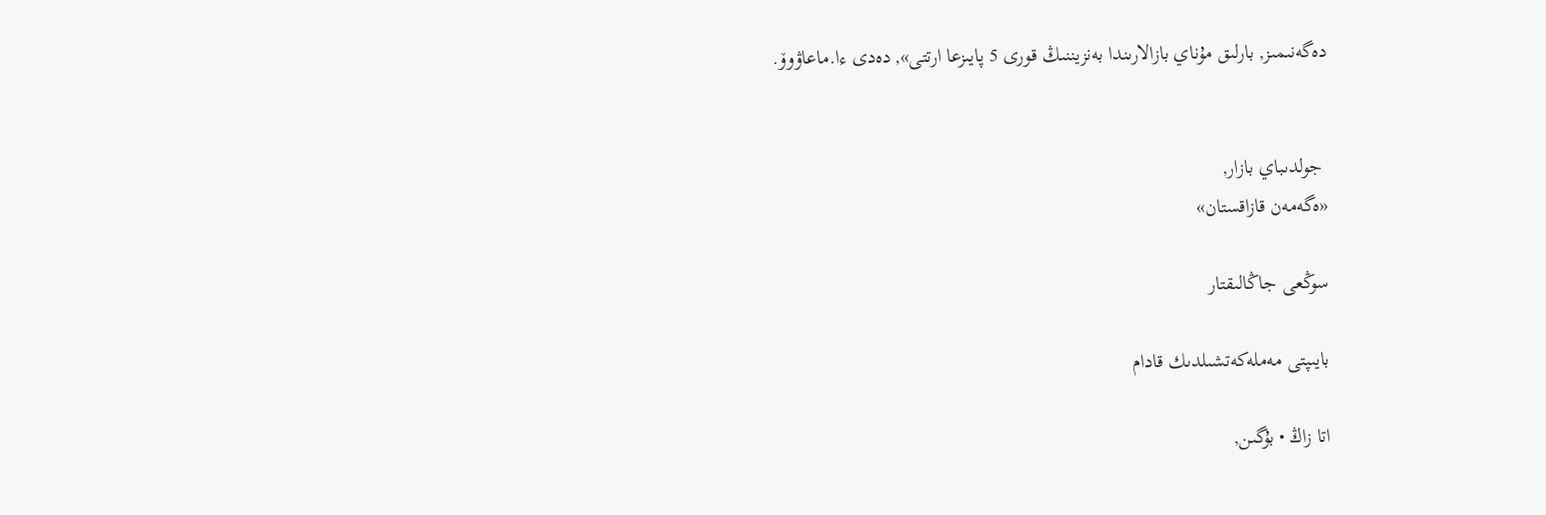دەگەنىمىز, بارلىق مۇناي بازالارىندا بەنزيننىڭ قورى 5 پايىزعا ارتتى», دەدى ءا.ماعاۋوۆ.


 جولدىباي بازار,
«ەگەمەن قازاقستان»

سوڭعى جاڭالىقتار

بايىپتى مەملەكەتشىلدىك قادام

اتا زاڭ • بۇگىن,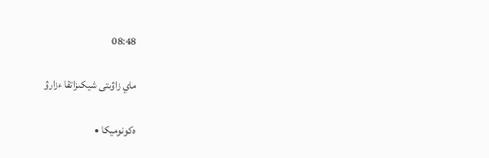08:48

ماي زاۋىتى شيكىزاتقا ءزارۋ

ەكونوميكا •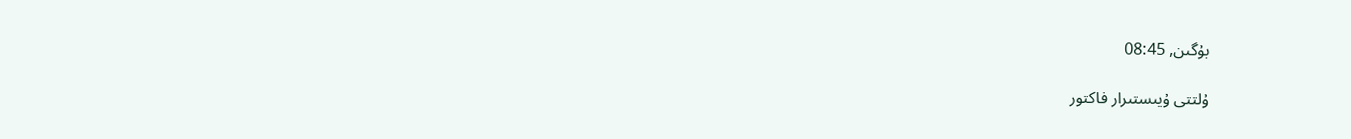بۇگىن, 08:45

ۇلتتى ۇيىستىرار فاكتور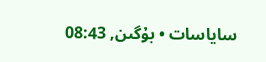ساياسات • بۇگىن, 08:43